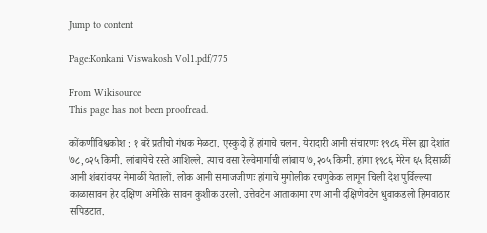Jump to content

Page:Konkani Viswakosh Vol1.pdf/775

From Wikisource
This page has not been proofread.

कोंकणीविश्वकोश : १ बरें प्रतीचो गंधक मेळटा. एस्कुदो हें हांगाचे चलन. येरादारी आनी संचारणः १९८६ मेरेन ह्या देशांत ७८,०२५ किमी. लांबायेचे रस्ते आशिल्ले. त्याच वसा रेल्वेमार्गाची लांबाय ७,२०५ किमी. हांगा १९८६ मेरेन ६५ दिसाळीं आनी शंबरांवयर नेमाळीं येतालों. लोक आनी समाजजीणः हांगाचे मुगोलीक रचणुकेक लागून चिली देश पुर्विल्ल्या काळासावन हेर दक्षिण अमेरिके सावन कुशीक उरलो. उत्तेवटेन आताकामा रण आनी दक्षिणेवटेन धुवाकडलो हिमवाठार सपिडटात.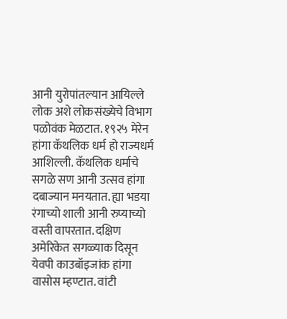आनी युरोपांतल्यान आयिल्ले लोक अशे लोकसंख्येचे विभाग पळोवंक मेळटात. १९२५ मेरेन हांगा कॅथलिक धर्म हो राज्यधर्म आशिल्ली. कॅथलिक धर्माचे सगळे सण आनी उत्सव हांगा दबाज्यान मनयतात. ह्या भडया रंगाच्यो शाली आनी रुप्याच्यो वस्ती वापरतात. दक्षिण अमेरिकेत सगळ्याक दिसून येवपी काउबॉइजांक हांगा वासोस म्हण्टात. वांटी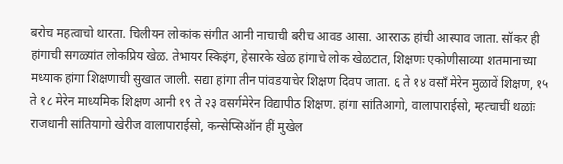बरोच महत्वाचो थारता. चिलीयन लोकांक संगीत आनी नाचाची बरीच आवड आसा. आरराऊ हांची आस्पाव जाता. सॉकर ही हांगाची सगळ्यांत लोकप्रिय खेळ. तेभायर स्किइंग, हेसारके खेळ हांगाचे लोक खेळटात, शिक्षणः एकोणीसाव्या शतमानाच्या मध्याक हांगा शिक्षणाची सुखात जाली. सद्या हांगा तीन पांवडयाचेर शिक्षण दिवप जाता. ६ ते १४ वसाँ मेरेन मुळावें शिक्षण, १५ ते १८ मेरेन माध्यमिक शिक्षण आनी १९ ते २३ वसर्गमेरेन विद्यापीठ शिक्षण. हांगा सांतिआगो, वालापाराईसो, म्हत्चाचीं थळांः राजधानी सांतियागो खेरीज वालापाराईसो, कन्सेप्सिऑन हीं मुखेल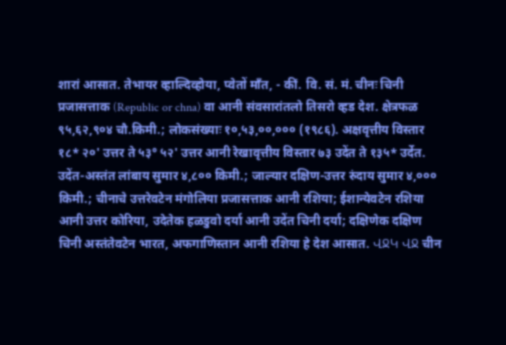शारां आसात. तेभायर व्हाल्दिव्होया, प्वेतों माँत, - कीं. वि. सं. मं. चीनः चिनी प्रजासत्ताक (Republic or chna) वा आनी संवसारांतलो तिसरो व्हड देश. क्षेत्रफळ ९५,६२,९०४ चौ.किमी.; लोकसंख्याः १०,५३,००,००० (१९८६). अक्षवृत्तीय विस्तार १८* २०' उत्तर ते ५३° ५२' उत्तर आनी रेखावृत्तीय विस्तार ७३ उदेंत ते १३५* उर्देत. उदेंत-अस्तंत लांबाय सुमार ४,८०० किमी.; जाल्यार दक्षिण-उत्तर रुंदाय सुमार ४,००० किमी.; चीनाचे उत्तरेवटेन मंगोलिया प्रजासत्ताक आनी रशिया; ईशान्येवटेन रशिया आनी उत्तर कोरिया, उदेतेक हळडुवो दर्या आनी उदेंत चिनी दर्या; दक्षिणेक दक्षिण चिनी अस्तंतेवटेन भारत, अफगाणिस्तान आनी रशिया हे देश आसात. ՎՋԿ ՎՋ चीन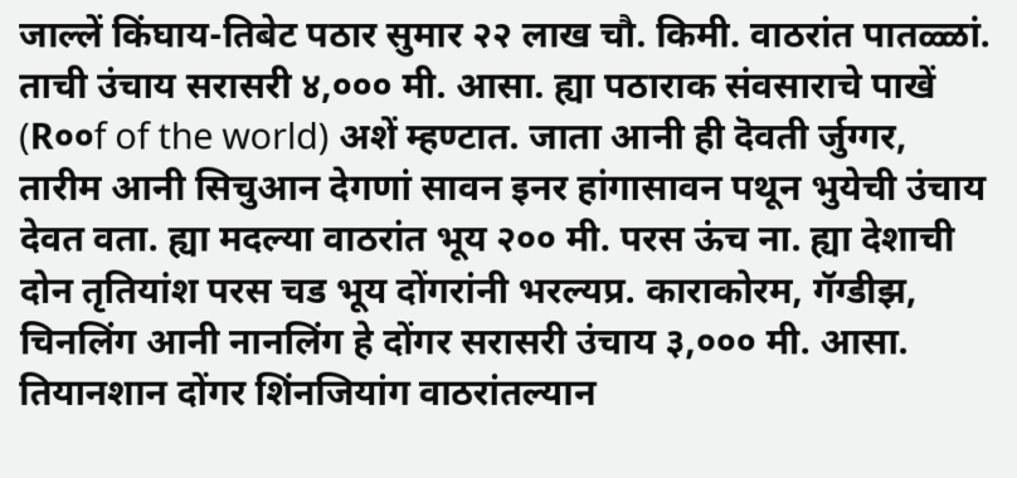जाल्लें किंघाय-तिबेट पठार सुमार २२ लाख चौ. किमी. वाठरांत पातळ्ळां. ताची उंचाय सरासरी ४,००० मी. आसा. ह्या पठाराक संवसाराचे पाखें (R००f of the world) अशें म्हण्टात. जाता आनी ही दॆवती र्जुग्गर, तारीम आनी सिचुआन देगणां सावन इनर हांगासावन पथून भुयेची उंचाय देवत वता. ह्या मदल्या वाठरांत भूय २०० मी. परस ऊंच ना. ह्या देशाची दोन तृतियांश परस चड भूय दोंगरांनी भरल्यप्र. काराकोरम, गॅग्डीझ, चिनलिंग आनी नानलिंग हे दोंगर सरासरी उंचाय ३,००० मी. आसा. तियानशान दोंगर शिंनजियांग वाठरांतल्यान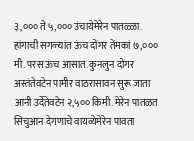३,००० ते ५,००० उंचायेमेरेन पातळ्ळा. हांगाची सगळ्यांत ऊंच दोंगर तेंमकां ७,००० मी. परस ऊंच आसात. कुनलुन दोंगर अस्तंतेवटेन पामीर वाठरासावन सुरू जाता आनी उर्देतेवटेन २,५०० किमी. मेरेन पातळत सिचुआन देगणाचे वायव्येमेरेन पावता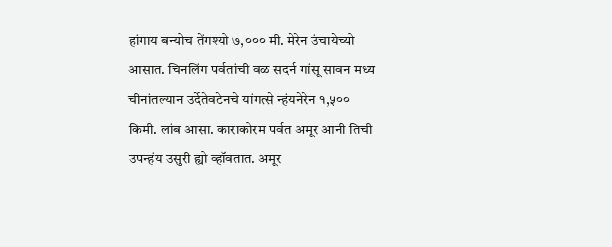हांगाय बन्योच तेंगश्यो ७,००० मी. मेरेन उंचायेच्यो आसात. चिनलिंग पर्वतांची वळ सदर्न गांसू सावन मध्य चीनांतल्यान उर्देतेवटेनचे यांगत्से न्हंयनेरेन १,५०० किमी. लांब आसा. काराकोरम पर्वत अमूर आनी तिची उपन्हंय उसुरी ह्यो व्हॉवतात. अमूर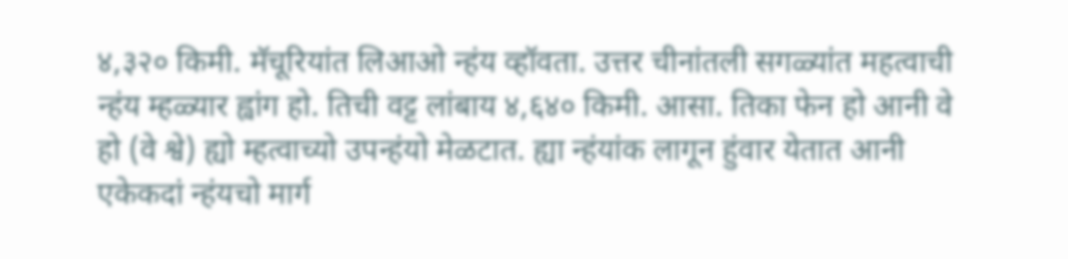४,३२० किमी. मॅचूरियांत लिआओ न्हंय व्हॉवता. उत्तर चीनांतली सगळ्यांत महत्वाची न्हंय म्हळ्यार ह्वांग हो. तिची वट्ट लांबाय ४,६४० किमी. आसा. तिका फेन हो आनी वे हो (वे श्वे) ह्यो म्हत्वाच्यो उपन्हंयो मेळटात. ह्या न्हंयांक लागून हुंवार येतात आनी एकेकदां न्हंयचो मार्ग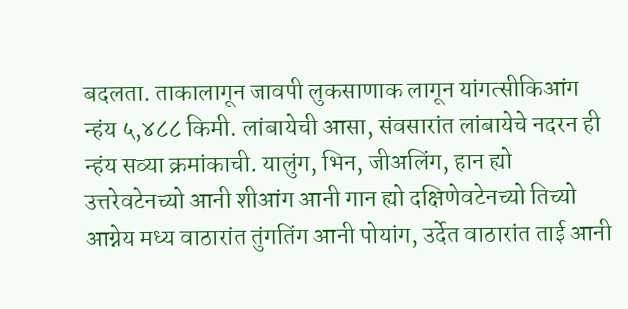बदलता. ताकालागून जावपी लुकसाणाक लागून यांगत्सीकिआंग न्हंय ५,४८८ किमी. लांबायेची आसा, संवसारांत लांबायेचे नदरन ही न्हंय सव्या क्रमांकाची. यालुंग, भिन, जीअलिंग, हान ह्यो उत्तरेवटेनच्यो आनी शीआंग आनी गान ह्यो दक्षिणेवटेनच्यो तिच्यो आग्नेय मध्य वाठारांत तुंगतिंग आनी पोयांग, उर्देत वाठारांत ताई आनी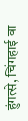हुंगत्से, चिंगहाई वा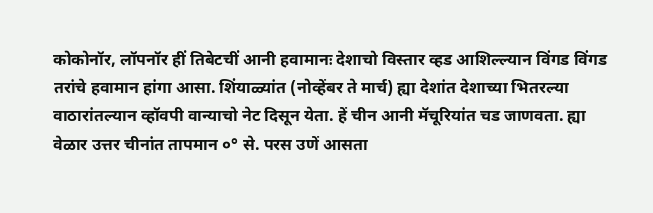कोकोनॉर, लॉपनॉर हीं तिबेटचीं आनी हवामानः देशाचो विस्तार व्हड आशिल्ल्यान विंगड विंगड तरांचे हवामान हांगा आसा. शिंयाळ्यांत (नोव्हेंबर ते मार्च) ह्या देशांत देशाच्या भितरल्या वाठारांतल्यान व्हॉवपी वान्याचो नेट दिसून येता. हें चीन आनी मॅचूरियांत चड जाणवता. ह्या वेळार उत्तर चीनांत तापमान ०° से. परस उणें आसता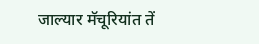जाल्यार मॅचूरियांत तें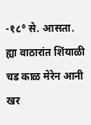-१८° से. आसता. ह्या वाठारांत शिंयाळी चड काळ मेरेन आनी खर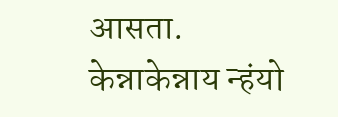आसता. केन्नाकेन्नाय न्हंयो